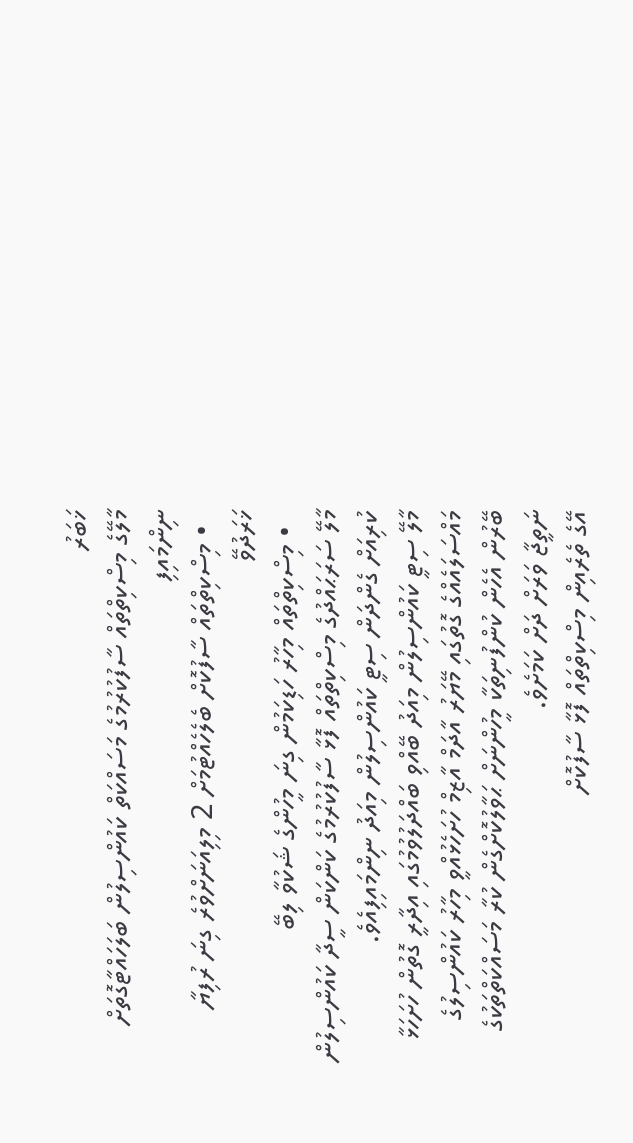ޚަބަރު
މާލޭގެ މިސްކިތްތައް ސާފުކުރުމުގެ މަސައްކަތް ކައުންސިލުން ބަލަހައްޓާގޮތަށް ނިންމައިފި
  • މިސްކިތްތައް ސާފުކޮށް ބެލެހެއްޓުމަށް 2 މިލިއަނަށްވުރެ ގިނަ ރުފިޔާ ޚަރަދުވޭ
  • މިސްކިތްތައް މިހާރު ހަޑިކަމުން ގިނަ މީހުންގެ ޝަކުވާ ލިބޭ
މާލޭ ސަރަޙައްދުގެ މިސްކިތްތައް ފޮޅާ ސާފުކުރުމުގެ ކަންކަން ސީދާ ކައުންސިލުން ކުރިއަށް ގެންދަން ސިޓީ ކައުންސިލުން މިއަދު ނިންމައިފިއެވެ.
މާލޭ ސިޓީ ކައުންސިލުން މިއަދު ބޭއްވި ބައްދަލުވުމުގައި އިދާރީ ގޮތުން ހުށަހަޅާ މައްސަލައެއްގެ ގޮތުގައި މޭޔަރު އާދަމް އާޒިމް ހުށަހެޅުއްވީ މިހާރު ކައުންސިލުގެ ބޭރުން އެހެން ކުންފުނިތަކާ މީހުންނަށް ޙަވާލުކޮށްގެން ކުރާ މަސައްކަތްތަކުގެ ނަތީޖާ ވަރަށް ދަށް ކަމަށެވެ.
އޭގެ ތެރެއިން މިސްކިތްތައް ފޮޅާ ސާފުކޮށް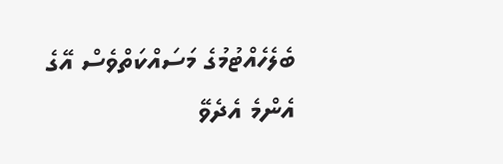ބެލެހެއްޓުމުގެ މަސައްކަތްވެސް އޭގެ އެންމެ އެދެވޭ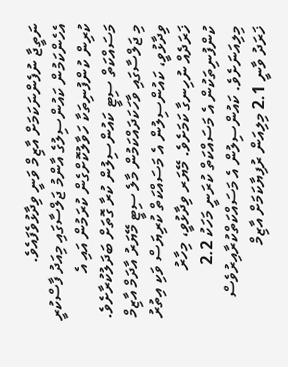ނަތީޖާ ނުފެންނަކަމަށް އާޒިމް ވަނީ ވިދާޅުވެފައެވެ. އެހެންކަމުން ކައުންސިލުގެ އާންމު ޖަލްސާގައި މިއަދު ފާސްކުރީ ކުރިން ކުންފުނިތަކާ ހަވާލުކޮށްގެން ކުރަމުން އައި އެ މަސައްކަތް ސިޓީ ކައުންސިލުން ކުރާ ގޮތަށް ބަދަލުކުރާށެވެ.
މި ޖަލްސާގައި ވާހަކަދައްކަމުން މާލެ ސިޓީ މޭޔަރު އާދަމް އާޒިމް ވިދާޅުވީ، ކައުންސިލުން އެ މަސައްކަތް ކުރިޔަސް ވަކި އިތުރު ޚަރަދެއް ނުހިނގާ ކަމަށެވެ. މޭޔަރ ވިދާޅުވީ، މިހާރު ކުންފުނިތަކުން އެ މަސައްކަތް ކުރަނީ މަހަކު 2.2 މިލިއަނަށެވެ. ކައުންސިލުން އެ މަސައްކަތްކުރާއިރުވެސް ޚަރަދު ވާނީ 2.1 މިލިއަން ރުފިޔާކަމަށް އާޒިމް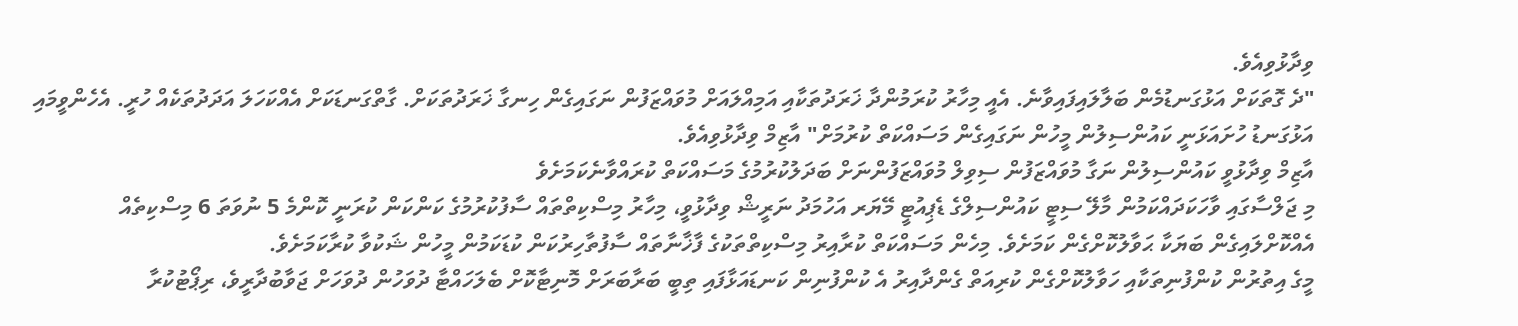ވިދާޅުވިއެވެ.
"ދެ ގޮތަކަށް އަޅުގަނޑުމެން ބަލާލައިފައިވާނެ. އެއީ މިހާރު ކުރަމުންދާ ޚަރަދުތަކާއި އަމިއްލައަށް މުވައްޒަފުން ނަގައިގެން ހިނގާ ޚަރަދުތަކަށް. ގާތްގަނޑަކަށް އެއްކަހަލަ އަދަދުތަކެއް ހުރީ. އެހެންވީމައި އަޅުގަނޑު ހުށައަޅަނީ ކައުންސިލުން މީހުން ނަގައިގެން މަސައްކަތް ކުރުމަށް" އާޒިމް ވިދާޅުވިއެވެ.
އާޒިމް ވިދާޅުވީ ކައުންސިލުން ނަގާ މުވައްޒަފުން ސިވިލް މުވައްޒަފުންނަށް ބަދަލުކުރުމުގެ މަސައްކަތް ކުރައްވާނެކަމަށެވެ
މި ޖަލްސާގައި ވާހަކަދައްކަމުން މާލޭ ސިޓީ ކައުންސިލްގެ ޑެޕިއުޓީ މޭޔަރ އަހުމަދު ނަރީޝް ވިދާޅުވީ، މިހާރު މިސްކިތްތައް ސާފުކުރުމުގެ ކަންކަން ކުރަނީ ކޮންމެ 5 ނުވަތަ 6 މިސްކިތެއް އެއްކޮށްލައިގެން ބަޔަކާ ޙަވާލުކޮށްގެން ކަމަށެވެ. މިހެން މަސައްކަތް ކުރާއިރު މިސްކިތްތަކުގެ ފާޚާނާތައް ސާފުތާހިރުކަން ކުޑަކަމުން މީހުން ޝަކުވާ ކުރާކަމަށެވެ.
މީގެ އިތުރުން ކުންފުނިތަކާއި ހަވާލުކޮށްގެން ކުރިއަތް ގެންދާއިރު އެ ކުންފުނިން ކަނޑައަޅާފައި ތިބީ ބަރާބަރަށް މޮނިޓާކޮށް ބެލަހައްޓާ ދުވަހުން ދުވަހަށް ޖަވާބުދާރީވެ، ރިޕޯޓުކުރާ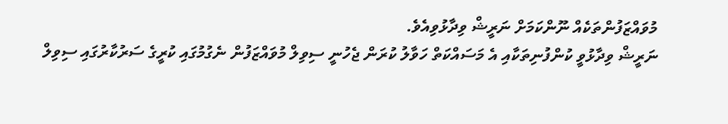މުވައްޒަފުންތަކެއް ނޫންކަމަށް ނަރީޝް ވިދާޅުވިއެވެ.
ނަރީޝް ވިދާޅުވީ ކުންފުނިތަކާއި އެ މަސައްކަތް ހަވާލު ކުރަން ޖެހުނީ ސިވިލް މުވައްޒަފުން ނެގުމުގައި ކުރީގެ ސަރުކާރުގައި ސިވިލް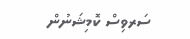ސަރވިސް ކޮމިޝަނުން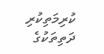ކުރިމަތިކުރި ދަތިތަކުގެ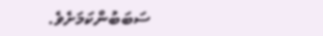ސަބަބުންކަމަށެވެ.